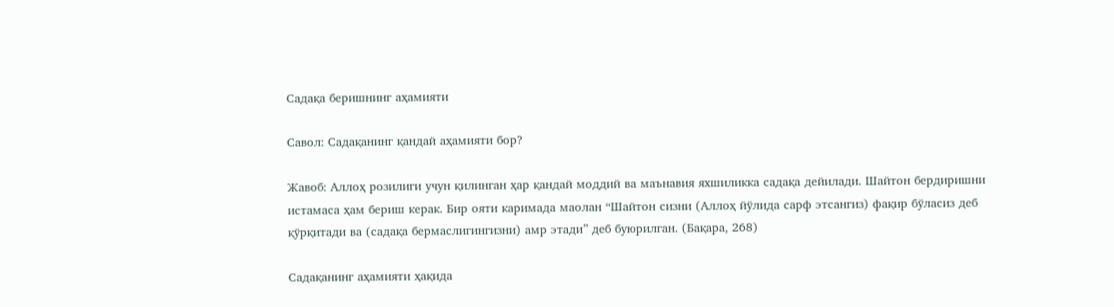Садақа беришнинг аҳамияти

Савол: Садақанинг қандай аҳамияти бор?

Жавоб: Аллоҳ розилиги учун қилинган ҳар қандай моддий ва маънавия яхшиликка садақа дейилади. Шайтон бердиришни истамаса ҳам бериш керак. Бир ояти каримада маолан “Шайтон сизни (Аллоҳ йўлида сарф этсангиз) фақир бўласиз деб қўрқитади ва (садақа бермаслигингизни) амр этади” деб буюрилган. (Бақара, 268)

Садақанинг аҳамияти ҳақида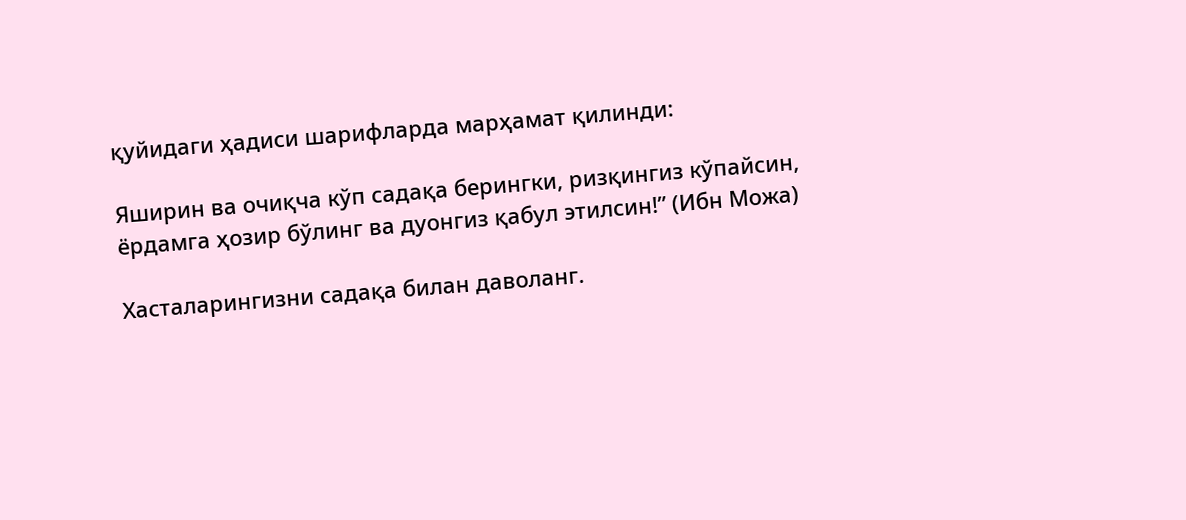қуйидаги ҳадиси шарифларда марҳамат қилинди:

Яширин ва очиқча кўп садақа берингки, ризқингиз кўпайсин, ёрдамга ҳозир бўлинг ва дуонгиз қабул этилсин!” (Ибн Можа)

Хасталарингизни садақа билан даволанг.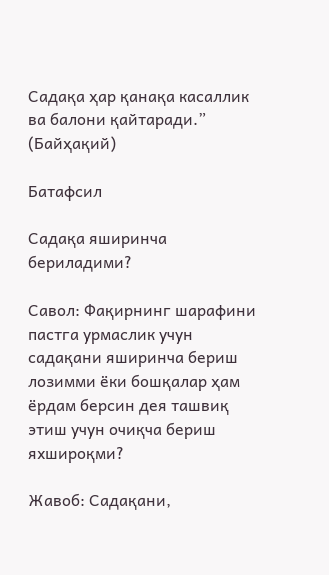Садақа ҳар қанақа касаллик ва балони қайтаради.” (Байҳақий)

Батафсил

Садақа яширинча бериладими?

Савол: Фақирнинг шарафини пастга урмаслик учун садақани яширинча бериш лозимми ёки бошқалар ҳам ёрдам берсин дея ташвиқ этиш учун очиқча бериш яхшироқми?

Жавоб: Садақани,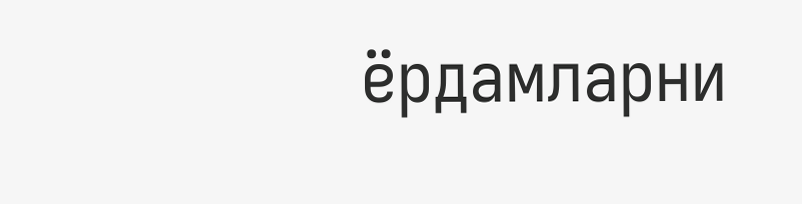ёрдамларни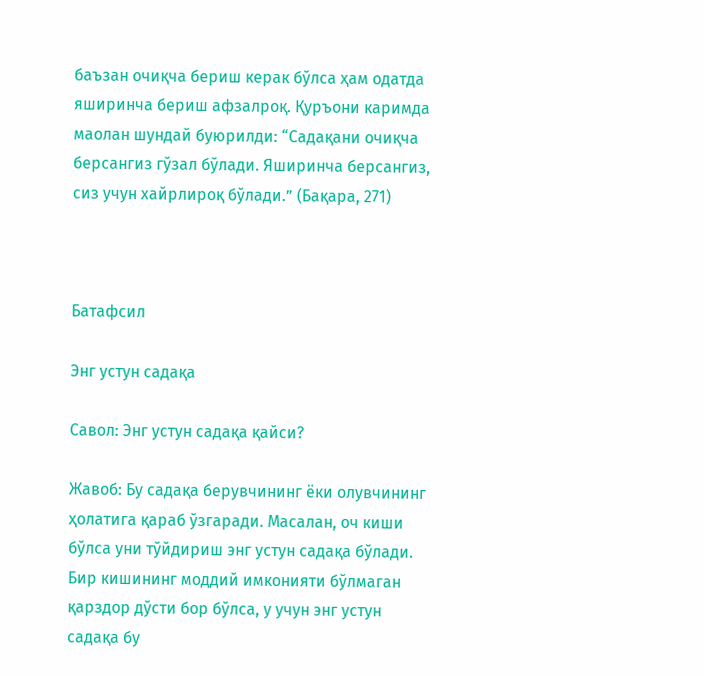баъзан очиқча бериш керак бўлса ҳам одатда яширинча бериш афзалроқ. Қуръони каримда маолан шундай буюрилди: “Садақани очиқча берсангиз гўзал бўлади. Яширинча берсангиз, сиз учун хайрлироқ бўлади.” (Бақара, 271)



Батафсил

Энг устун садақа

Савол: Энг устун садақа қайси?

Жавоб: Бу садақа берувчининг ёки олувчининг ҳолатига қараб ўзгаради. Масалан, оч киши бўлса уни тўйдириш энг устун садақа бўлади. Бир кишининг моддий имконияти бўлмаган қарздор дўсти бор бўлса, у учун энг устун садақа бу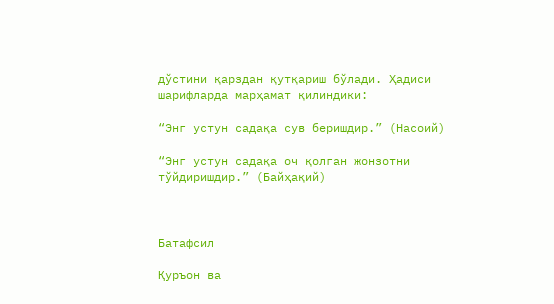дўстини қарздан қутқариш бўлади. Ҳадиси шарифларда марҳамат қилиндики:

“Энг устун садақа сув беришдир.” (Насоий)

“Энг устун садақа оч қолган жонзотни тўйдиришдир.” (Байҳақий)



Батафсил

Қуръон ва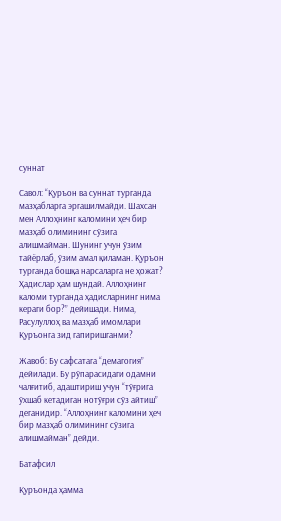суннат

Савол: “Қуръон ва суннат турганда мазҳабларга эргашилмайди. Шахсан мен Аллоҳнинг каломини ҳеч бир мазҳаб олимининг сўзига алишмайман. Шунинг учун ўзим тайёрлаб, ўзим амал қиламан. Қуръон турганда бошқа нарсаларга не ҳожат? Ҳадислар ҳам шундай. Аллоҳнинг каломи турганда ҳадисларнинг нима кераги бор?” дейишади. Нима, Расулуллоҳ ва мазҳаб имомлари Қуръонга зид гапиришганми?

Жавоб: Бу сафсатага “демагогия” дейилади. Бу рўпарасидаги одамни чалғитиб, адаштириш учун “тўғрига ўхшаб кетадиган нотўғри сўз айтиш” деганидир. “Аллоҳнинг каломини ҳеч бир мазҳаб олимининг сўзига алишмайман” дейди.

Батафсил

Қуръонда ҳамма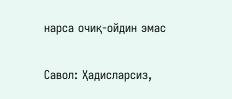нарса очиқ-ойдин эмас

Савол: Ҳадисларсиз,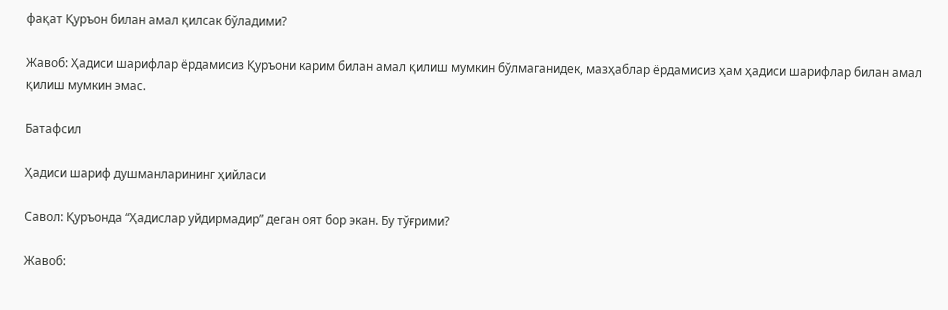фақат Қуръон билан амал қилсак бўладими?

Жавоб: Ҳадиси шарифлар ёрдамисиз Қуръони карим билан амал қилиш мумкин бўлмаганидек, мазҳаблар ёрдамисиз ҳам ҳадиси шарифлар билан амал қилиш мумкин эмас.

Батафсил

Ҳадиси шариф душманларининг ҳийласи

Савол: Қуръонда “Ҳадислар уйдирмадир” деган оят бор экан. Бу тўғрими?

Жавоб: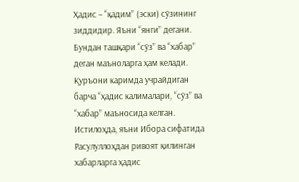Ҳадис – “қадим” (эски) сўзининг зиддидир. Яъни “янги” дегани. Бундан ташқари “сўз” ва “хабар” деган маъноларга ҳам келади. Қуръони каримда учрайдиган барча “ҳадис калималари, “сўз” ва “хабар” маъносида келган. Истилоҳда, яъни Ибора сифатида Расулуллоҳдан ривоят қилинган хабарларга ҳадис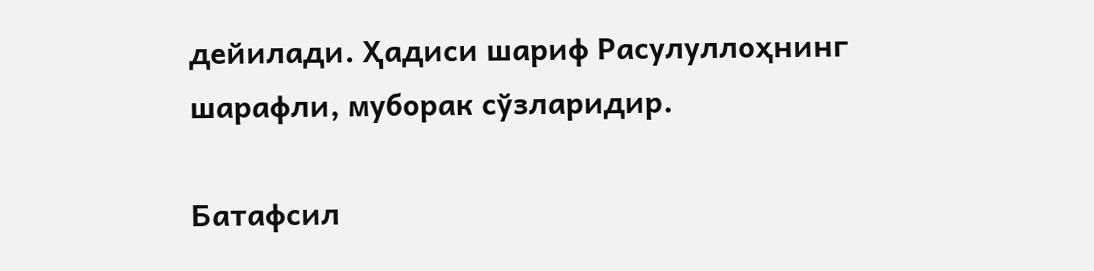дейилади. Ҳадиси шариф Расулуллоҳнинг шарафли, муборак сўзларидир.

Батафсил